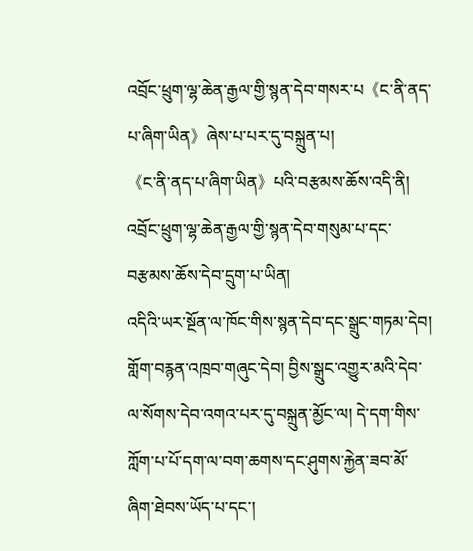འབྲོང་ཕྲུག་ལྷ་ཆེན་རྒྱལ་གྱི་སྙན་དེབ་གསར་པ《ང་ནི་ནད་པ་ཞིག་ཡིན》ཞེས་པ་པར་དུ་བསྐྲུན་པ།
《ང་ནི་ནད་པ་ཞིག་ཡིན》པའི་བརྩམས་ཆོས་འདི་ནི། འབྲོང་ཕྲུག་ལྷ་ཆེན་རྒྱལ་གྱི་སྙན་དེབ་གསུམ་པ་དང་བརྩམས་ཆོས་དེབ་དྲུག་པ་ཡིན།
འདིའི་ཡར་སྔོན་ལ་ཁོང་གིས་སྙན་དེབ་དང་སྒྲུང་གཏམ་དེབ། གློག་བརྙན་འཁྲབ་གཞུང་དེབ། བྱིས་སྒྲུང་འགྱུར་མའི་དེབ་ལ་སོགས་དེབ་འགའ་པར་དུ་བསྐྲུན་མྱོང་ལ། དེ་དག་གིས་ཀློག་པ་པོ་དག་ལ་བག་ཆགས་དང་ཤུགས་རྐྱེན་ཟབ་མོ་ཞིག་ཐེབས་ཡོད་པ་དང་།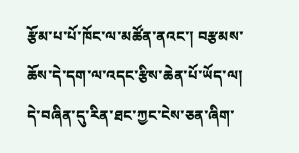རྩོམ་པ་པོ་ཁོང་ལ་མཚོན་ནའང་། བརྩམས་ཆོས་དེ་དག་ལ་འདང་རྩིས་ཆེན་པོ་ཡོད་ལ། དེ་བཞིན་དུ་རིན་ཐང་ཀྱང་ངེས་ཅན་ཞིག་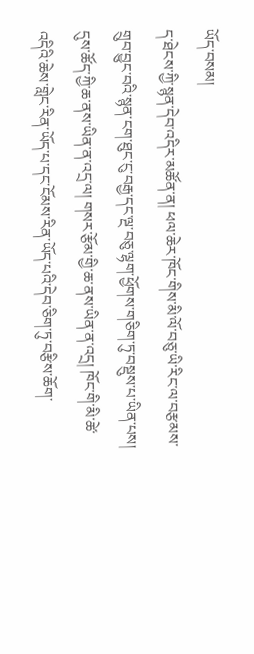ཡོད་བསམ།
ད་ཐེངས་ཀྱི་སྙན་དེབ་འདིར་མཚོན་ན། ཕལ་ཆེར་ཁོང་གིས་མི་ལོ་བཅུ་ཡི་རིང་ལ་བརྩམས་གྲུབ་བྱུང་བའི་སྙན་ངག་ཐུང་ངུ་བརྒྱ་དང་ལྔ་བཅུ་ལྷག་ཕྱོགས་གཅིག་ཏུ་བསྡུས་པ་ཡིན་པས། དུས་ཚོད་ཀྱི་ཆ་ནས་ཡིན་ན་འདྲ་ལ། གསར་རྩོམ་གྱི་ཆ་ནས་ཡིན་ན་འདྲ། ཁོང་གི་མི་ཚེ་འདིའི་ཆེས་གླེང་རིན་ཡོད་པ་དང་ངོམས་རིན་ཡོད་པའི་དེབ་ཅིག་ཏུ་བརྩིས་ཆོག་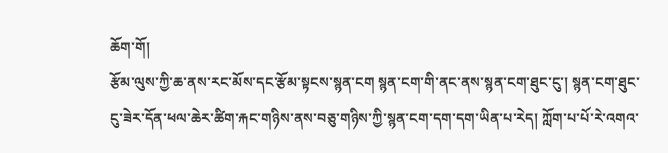ཆོག་གོ།
རྩོམ་ལུས་ཀྱི་ཆ་ནས་རང་མོས་དང་རྩོམ་སྟངས་སྙན་ངག སྙན་ངག་གི་ནང་ནས་སྙན་ངག་ཐུང་ངུ་། སྙན་ངག་ཐུང་ངུ་ཟེར་དོན་ཕལ་ཆེར་ཚིག་རྐང་གཉིས་ནས་བཅུ་གཉིས་ཀྱི་སྙན་ངག་དག་དག་ཡིན་པ་རེད། ཀློག་པ་པོ་རེ་འགའ་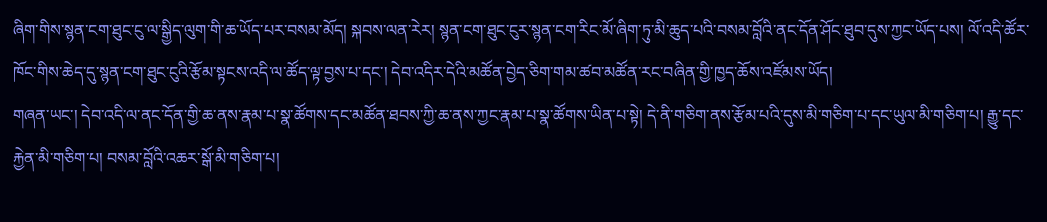ཞིག་གིས་སྙན་ངག་ཐུང་ངུ་ལ་སྒྱིད་ལུག་གི་ཆ་ཡོད་པར་བསམ་མོད། སྐབས་ལན་རེར། སྙན་ངག་ཐུང་ངུར་སྙན་ངག་རིང་མོ་ཞིག་ཏུ་མི་ཆུད་པའི་བསམ་བློའི་ནང་དོན་ཤོང་ཐུབ་དུས་ཀྱང་ཡོད་པས། ལོ་འདི་ཚོར་ཁོང་གིས་ཆེད་དུ་སྙན་ངག་ཐུང་ངུའི་རྩོམ་སྟངས་འདི་ལ་ཚོད་ལྟ་བྱས་པ་དང་། དེབ་འདིར་དེའི་མཚོན་བྱེད་ཅིག་གམ་ཚབ་མཚོན་རང་བཞིན་གྱི་ཁྱད་ཆོས་འཛོམས་ཡོད།
གཞན་ཡང་། དེབ་འདི་ལ་ནང་དོན་གྱི་ཆ་ནས་རྣམ་པ་སྣ་ཚོགས་དང་མཚོན་ཐབས་ཀྱི་ཆ་ནས་ཀྱང་རྣམ་པ་སྣ་ཚོགས་ཡིན་པ་སྟེ། དེ་ནི་གཅིག་ནས་རྩོམ་པའི་དུས་མི་གཅིག་པ་དང་ཡུལ་མི་གཅིག་པ། རྒྱུ་དང་རྐྱེན་མི་གཅིག་པ། བསམ་བློའི་འཆར་སྒོ་མི་གཅིག་པ།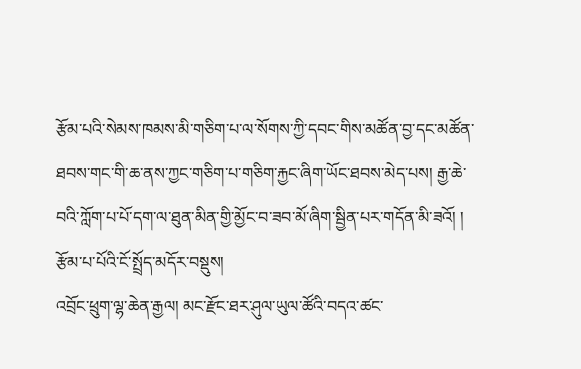རྩོམ་པའི་སེམས་ཁམས་མི་གཅིག་པ་ལ་སོགས་ཀྱི་དབང་གིས་མཚོན་བྱ་དང་མཚོན་ཐབས་གང་གི་ཆ་ནས་ཀྱང་གཅིག་པ་གཅིག་རྐྱང་ཞིག་ཡོང་ཐབས་མེད་པས། རྒྱ་ཆེ་བའི་ཀློག་པ་པོ་དག་ལ་ཐུན་མིན་གྱི་མྱོང་བ་ཟབ་མོ་ཞིག་སྦྱིན་པར་གདོན་མི་ཟའོ། །
རྩོམ་པ་པོའི་ངོ་སྤྲོད་མདོར་བསྡུས།
འབྲོང་ཕྲུག་ལྷ་ཆེན་རྒྱལ། མང་རྫོང་ཐར་ཤུལ་ཡུལ་ཚོའི་བདའ་ཚང་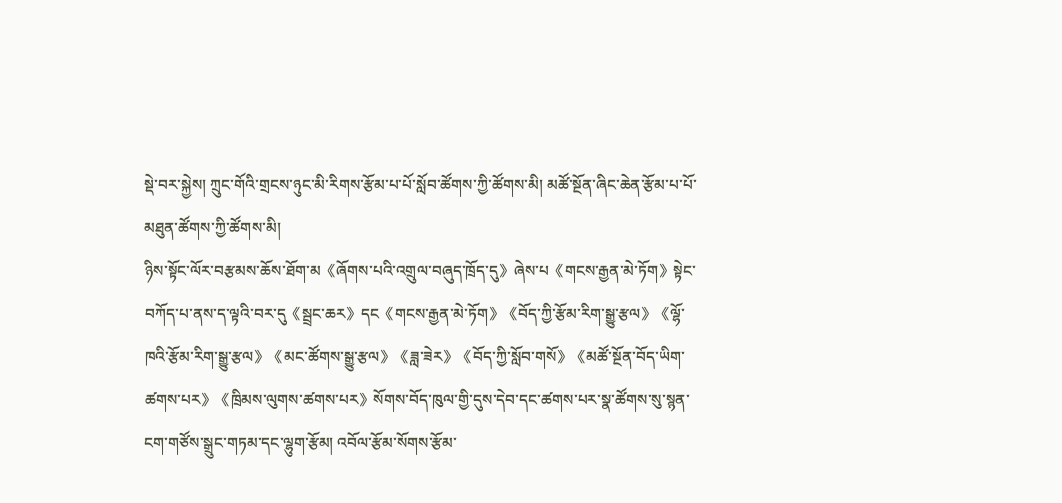སྡེ་བར་སྐྱེས། ཀྲུང་གོའི་གྲངས་ཉུང་མི་རིགས་རྩོམ་པ་པོ་སློབ་ཚོགས་ཀྱི་ཚོགས་མི། མཚོ་སྔོན་ཞིང་ཆེན་རྩོམ་པ་པོ་མཐུན་ཚོགས་ཀྱི་ཚོགས་མི།
ཉིས་སྟོང་ལོར་བརྩམས་ཆོས་ཐོག་མ《ཞོགས་པའི་འགྲུལ་བཞུད་ཁྲོད་དུ》ཞེས་པ《གངས་རྒྱན་མེ་ཏོག》སྟེང་བཀོད་པ་ནས་ད་ལྟའི་བར་དུ《སྦྲང་ཆར》དང《གངས་རྒྱན་མེ་ཏོག》《བོད་ཀྱི་རྩོམ་རིག་སྒྱུ་རྩལ》《ལྷོ་ཁའི་རྩོམ་རིག་སྒྱུ་རྩལ》《མང་ཚོགས་སྒྱུ་རྩལ》《ཟླ་ཟེར》《བོད་ཀྱི་སློབ་གསོ》《མཚོ་སྔོན་བོད་ཡིག་ཚགས་པར》《ཁྲིམས་ལུགས་ཚགས་པར》སོགས་བོད་ཁུལ་གྱི་དུས་དེབ་དང་ཚགས་པར་སྣ་ཚོགས་སུ་སྙན་ངག་གཙོས་སྒྲུང་གཏམ་དང་ལྷུག་རྩོམ། འབོལ་རྩོམ་སོགས་རྩོམ་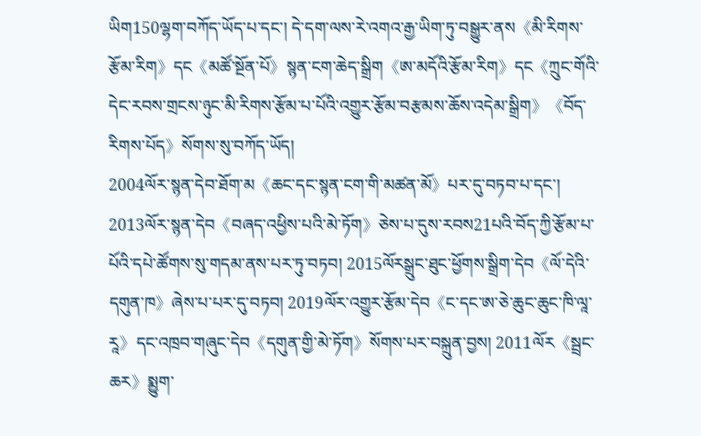ཡིག150ལྷག་བཀོད་ཡོད་པ་དང་། དེ་དག་ལས་རེ་འགའ་རྒྱ་ཡིག་ཏུ་བསྒྱུར་ནས《མི་རིགས་རྩོམ་རིག》དང《མཚོ་སྔོན་པོ》སྙན་ངག་ཆེད་སྒྲིག《ཨ་མདོའི་རྩོམ་རིག》དང《ཀྲུང་གོའི་དེང་རབས་གྲངས་ཉུང་མི་རིགས་རྩོམ་པ་པོའི་འགྱུར་རྩོམ་བརྩམས་ཆོས་འདེམ་སྒྲིག》《བོད་རིགས་པོད》སོགས་སུ་བཀོད་ཡོད།
2004ལོར་སྙན་དེབ་ཐོག་མ《ཆང་དང་སྙན་ངག་གི་མཚན་མོ》པར་དུ་བཏབ་པ་དང་། 2013ལོར་སྙན་དེབ《བཞད་འཕྱིས་པའི་མེ་ཏོག》ཅེས་པ་དུས་རབས21པའི་བོད་ཀྱི་རྩོམ་པ་པོའི་དཔེ་ཚོགས་སུ་གདམ་ནས་པར་ཏུ་བཏབ། 2015ལོརསྒྲུང་ཐུང་ཕྱོགས་སྒྲིག་དེབ《ལོ་དེའི་དགུན་ཁ》ཞེས་པ་པར་དུ་བཏབ། 2019ལོར་འགྱུར་རྩོམ་དེབ《ང་དང་ཨ་ཅེ་ཆུང་ཆུང་ཁི་ལཱ་རཱ》དང་འཁྲབ་གཞུང་དེབ《དགུན་གྱི་མེ་ཏོག》སོགས་པར་བསྐྲུན་བྱས། 2011ལོར《སྦྲང་ཆར》སྨྱུག་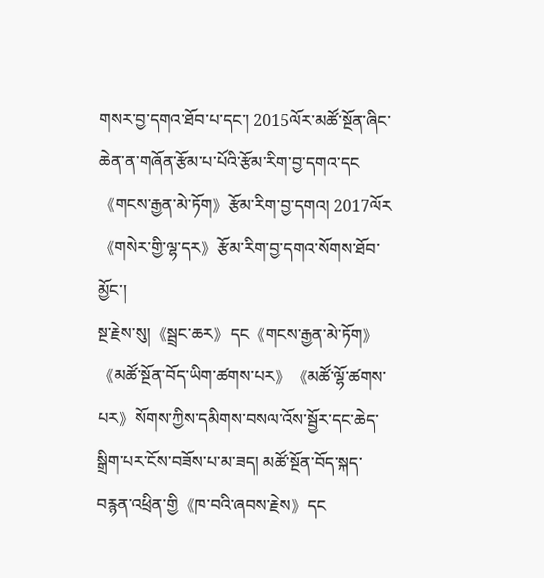གསར་བྱ་དགའ་ཐོབ་པ་དང་། 2015ལོར་མཚོ་སྔོན་ཞིང་ཆེན་ན་གཞོན་རྩོམ་པ་པོའི་རྩོམ་རིག་བྱ་དགའ་དང《གངས་རྒྱན་མེ་ཏོག》རྩོམ་རིག་བྱ་དགའ། 2017ལོར《གསེར་གྱི་ལྷ་དར》རྩོམ་རིག་བྱ་དགའ་སོགས་ཐོབ་མྱོང་།
སྔ་རྗེས་སུ།《སྦྲང་ཆར》དང《གངས་རྒྱན་མེ་ཏོག》《མཚོ་སྔོན་བོད་ཡིག་ཚགས་པར》《མཚོ་ལྷོ་ཚགས་པར》སོགས་ཀྱིས་དམིགས་བསལ་འོས་སྦྱོར་དང་ཆེད་སྒྲིག་པར་ངོས་བཟོས་པ་མ་ཟད། མཚོ་སྔོན་བོད་སྐད་བརྙན་འཕྲིན་གྱི《ཁ་བའི་ཞབས་རྗེས》དང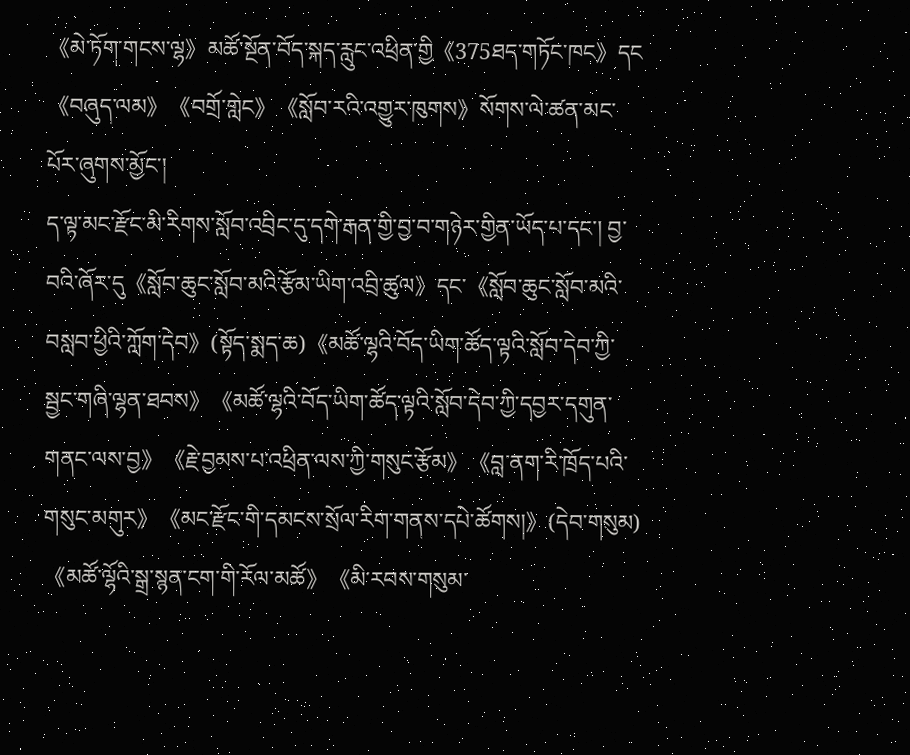《མེ་ཏོག་གངས་ལྷ》མཚོ་སྔོན་བོད་སྐད་རླུང་འཕྲིན་གྱི《375ཐད་གཏོང་ཁང》དང《བཞུད་ལམ》《བགྲོ་གླེང》《སློབ་རའི་འགྱུར་ཁུགས》སོགས་ལེ་ཚན་མང་པོར་ཞུགས་མྱོང་།
ད་ལྟ་མང་རྫོང་མི་རིགས་སློབ་འབྲིང་དུ་དགེ་རྒན་གྱི་བྱ་བ་གཉེར་གྱིན་ཡོད་པ་དང་། བྱ་བའི་ཞོར་དུ《སློབ་ཆུང་སློབ་མའི་རྩོམ་ཡིག་འབྲི་ཚུལ》དང་《སློབ་ཆུང་སློབ་མའི་བསླབ་ཕྱིའི་ཀློག་དེབ》(སྟོད་སྨད་ཆ)《མཚོ་ལྷའི་བོད་ཡིག་ཚོད་ལྟའི་སློབ་དེབ་ཀྱི་སྦྱང་གཞི་ལྷན་ཐབས》《མཚོ་ལྷའི་བོད་ཡིག་ཚོད་ལྟའི་སློབ་དེབ་ཀྱི་དབྱར་དགུན་གནང་ལས་བྱ》《རྗེ་བྱམས་པ་འཕྲིན་ལས་ཀྱི་གསུང་རྩོམ》《བླ་ནག་རི་ཁྲོད་པའི་གསུང་མགུར》《མང་རྫོང་གི་དམངས་སྲོལ་རིག་གནས་དཔེ་ཚོགས།》(དེབ་གསུམ)《མཚོ་ལྷོའི་སྒྲ་སྙན་ངག་གི་རོལ་མཚོ》《མི་རབས་གསུམ་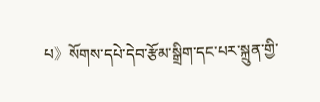པ》སོགས་དཔེ་དེབ་རྩོམ་སྒྲིག་དང་པར་སྐྲུན་གྱི་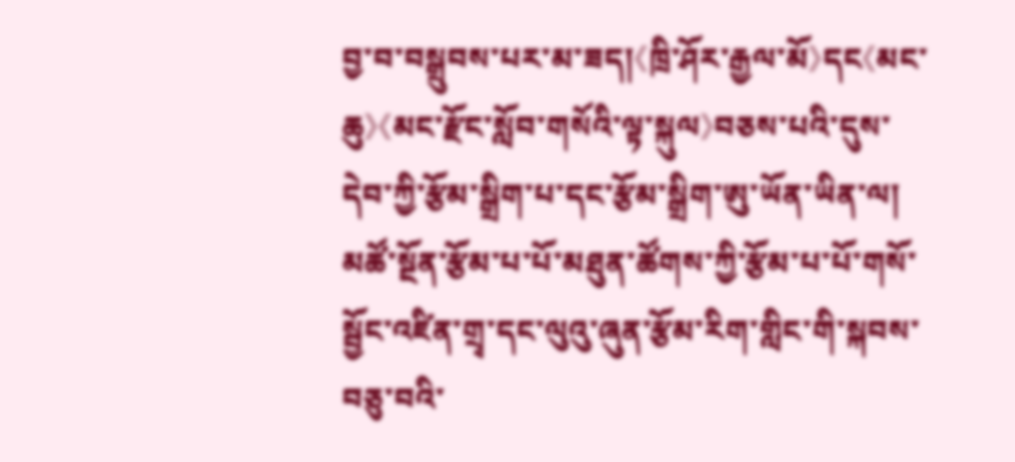བྱ་བ་བསྒྲུབས་པར་མ་ཟད།《ཁྲི་ཤོར་རྒྱལ་མོ》དང《མང་ཆུ》《མང་རྫོང་སློབ་གསོའི་ལྟ་སྐུལ》བཅས་པའི་དུས་དེབ་ཀྱི་རྩོམ་སྒྲིག་པ་དང་རྩོམ་སྒྲིག་ཨུ་ཡོན་ཡིན་ལ། མཚོ་སྔོན་རྩོམ་པ་པོ་མཐུན་ཚོགས་ཀྱི་རྩོམ་པ་པོ་གསོ་སྦྱོང་འཛིན་གྲྭ་དང་ལུའུ་ཞུན་རྩོམ་རིག་གླིང་གི་སྐབས་བཅུ་བའི་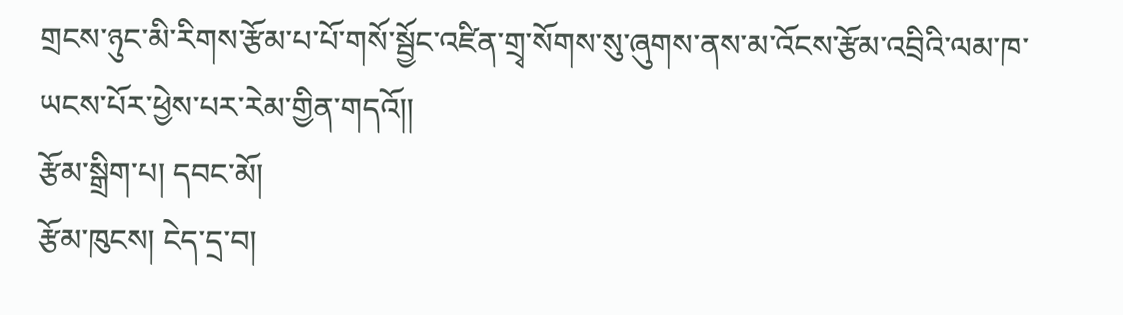གྲངས་ཉུང་མི་རིགས་རྩོམ་པ་པོ་གསོ་སྦྱོང་འཛིན་གྲྭ་སོགས་སུ་ཞུགས་ནས་མ་འོངས་རྩོམ་འབྲིའི་ལམ་ཁ་ཡངས་པོར་ཕྱེས་པར་རེམ་གྱིན་གདའོ།།
རྩོམ་སྒྲིག་པ། དབང་མོ།
རྩོམ་ཁུངས། ངེད་དྲ་བ།